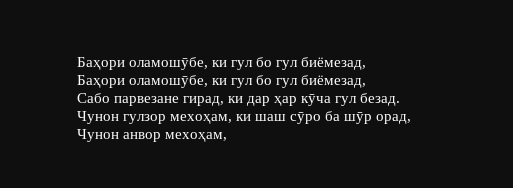Баҳори оламошӯбе, ки гул бо гул биёмезад,
Баҳори оламошӯбе, ки гул бо гул биёмезад,
Сабо парвезане гирад, ки дар ҳар кӯча гул безад.
Чунон гулзор мехоҳам, ки шаш сӯро ба шӯр орад,
Чунон анвор мехоҳам,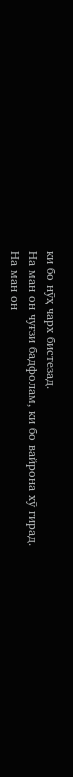ки бо нӯҳ чарх бистезад.
На ман он чуғзи бадфолам, ки бо вайрона хӯ гирад.
На ман он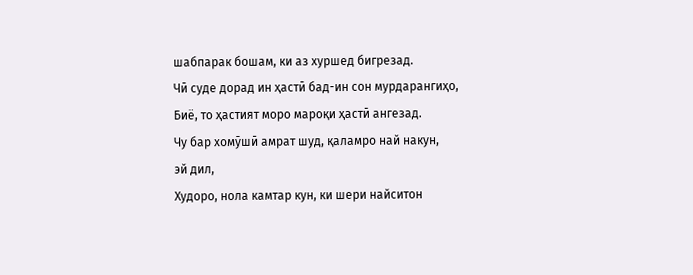шабпарак бошам, ки аз хуршед бигрезад.
Чӣ суде дорад ин ҳастӣ бад-ин сон мурдарангиҳо,
Биё, то ҳастият моро мароқи ҳастӣ ангезад.
Чу бар хомӯшӣ амрат шуд, қаламро най накун,
эй дил,
Худоро, нола камтар кун, ки шери найситон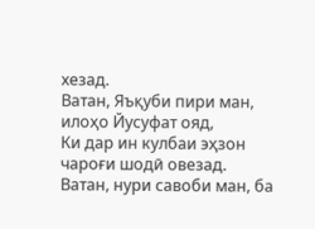хезад.
Ватан, Яъқуби пири ман, илоҳо Йусуфат ояд,
Ки дар ин кулбаи эҳзон чароғи шодӣ овезад.
Ватан, нури савоби ман, ба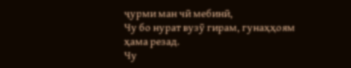ҷурми ман чӣ мебинӣ,
Чу бо нурат вузӯ гирам, гунаҳҳоям ҳама резад.
Чу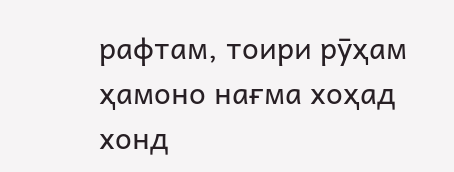рафтам, тоири рӯҳам ҳамоно нағма хоҳад хонд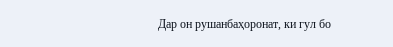Дар он рушанбаҳоронат, ки гул бо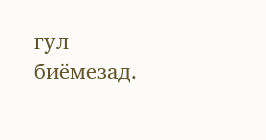гул биёмезад.